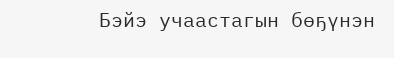Бэйэ учаастагын бөҕүнэн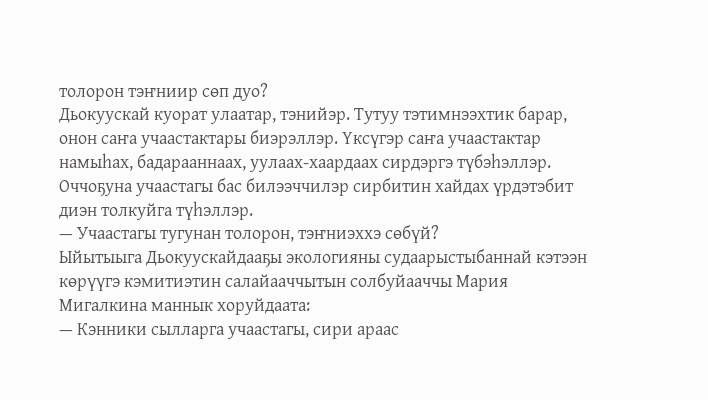толорон тэҥниир сөп дуо?
Дьокуускай куорат улаатар, тэнийэр. Тутуу тэтимнээхтик барар, онон саҥа учаастактары биэрэллэр. Үксүгэр саҥа учаастактар намыһах, бадарааннаах, уулаах-хаардаах сирдэргэ түбэһэллэр. Оччоҕуна учаастагы бас билээччилэр сирбитин хайдах үрдэтэбит диэн толкуйга түһэллэр.
— Учаастагы тугунан толорон, тэҥниэххэ сөбүй?
Ыйытыыга Дьокуускайдааҕы экологияны судаарыстыбаннай кэтээн көрүүгэ кэмитиэтин салайааччытын солбуйааччы Мария Мигалкина маннык хоруйдаата:
— Кэнники сылларга учаастагы, сири араас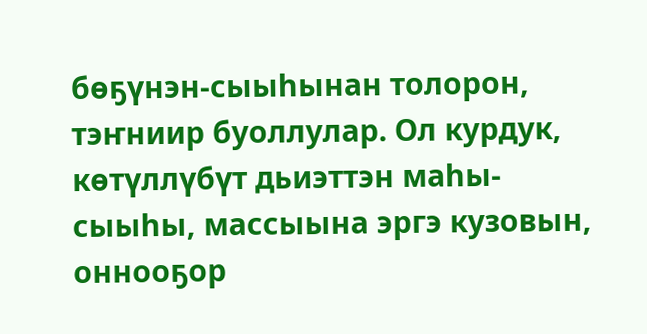бөҕүнэн-сыыһынан толорон, тэҥниир буоллулар. Ол курдук, көтүллүбүт дьиэттэн маһы-сыыһы, массыына эргэ кузовын, оннооҕор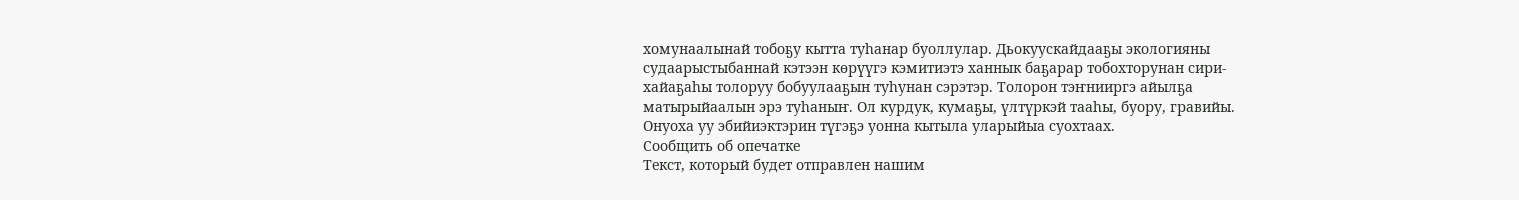хомунаалынай тобоҕу кытта туһанар буоллулар. Дьокуускайдааҕы экологияны судаарыстыбаннай кэтээн көрүүгэ кэмитиэтэ ханнык баҕарар тобохторунан сири-хайаҕаһы толоруу бобуулааҕын туһунан сэрэтэр. Толорон тэҥнииргэ айылҕа матырыйаалын эрэ туһаныҥ. Ол курдук, кумаҕы, үлтүркэй тааһы, буору, гравийы. Онуоха уу эбийиэктэрин түгэҕэ уонна кытыла уларыйыа суохтаах.
Сообщить об опечатке
Текст, который будет отправлен нашим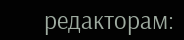редакторам: